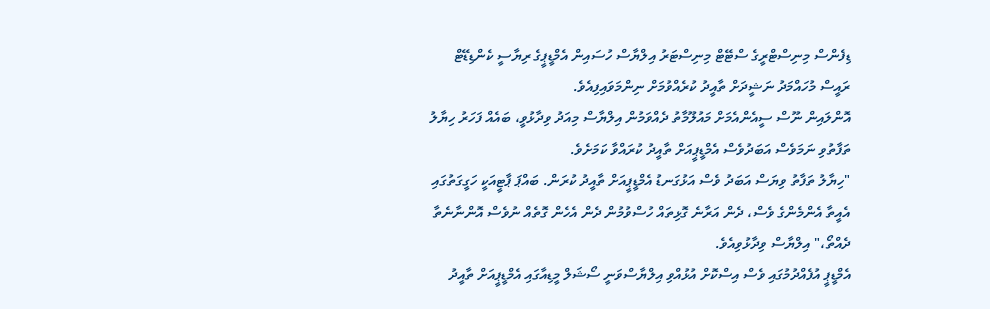ޑިފެންސް މިނިސްޓްރީގެ ސްޓޭޓް މިނިސްޓަރު އިލްޔާސް ހުސައިން އެމްޑީޕީގެ ރިޔާސީ ކެންޑިޑޭޓް ރައީސް މުހައްމަދު ނަޝީދަށް ތާއީދު ކުރެއްވުމަށް ނިންމަވައިފިއެވެ.
އޮންލައިން ނޫސް ސީއެންއެމަށް މައުލޫމާތު ދެއްވަމުން އިލްޔާސް މިއަދު ވިދާޅުވީ، ބައެއް ފަހަރު ހިޔާލު ތަފާތުވި ނަމަވެސް އަބަދުވެސް އެމްޑީޕީއަށް ތާއީދު ކުރައްވާ ކަމަށެވެ.
"ހިޔާލު ތަފާތު ވިޔަސް އަބަދު ވެސް އަޅުގަނޑު އެމްޑީޕީއަށް ތާއީދު ކުރަން. ބައްޕަ ޕާޓީއަކީ ހަގީގަތުގައި އެއީތާ އެންމެންގެ ވެސް، ދެން އަރާނެ ގޮޅިތައް ހުސްވުމުން ދެން އެހެން ގޮތެއް ނުވެސް އޮންނާނެތާ ދެއްތޯ،" އިލްޔާސް ވިދާޅުވިއެވެ.
އެމްޑީޕީ އުފެއްދުމުގައި ވެސް އިސްކޮށް އުޅުއްވި އިލްޔާސްވަނީ ސޯޝަލް މީޑިއާގައި އެމްޑީޕީއަށް ތާއީދު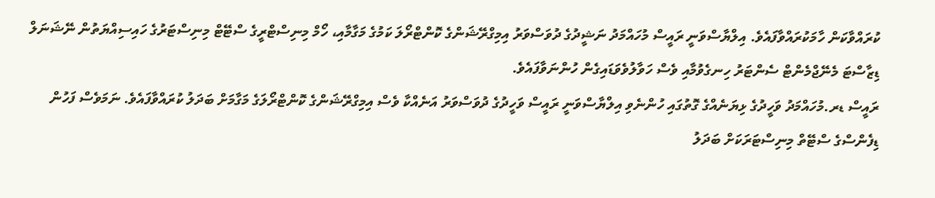ކުރައްވާކަން ހާމަކުރައްވާފައެވެ. އިލްޔާސްވަނީ ރައީސް މުހައްމަދު ނަޝީދުގެ ދުވަސްވަރު އިމިގްރޭޝަންގެ ކޮންޓްރޯލަ ކަމުގެ މަގާމާއި، ހޯމް މިނިސްޓްރީގެ ސްޓޭޓް މިނިސްޓަރުގެ ހައިސިއްޔަތުން ނޭޝަނަލް ޑިޒާސްޓަ މެނޭޖްމެންޓް ސެންޓަރު ހިނގެވުމާއި ވެސް ހަވާލުވެވަޑައިގެން ހުންނަވާފައެވެ.
ރައީސް ޑރ.މުހައްމަދު ވަހީދުގެ ޅިޔަނެއްގެ ގޮތުގައި ހުންނެވި އިލްޔާސްވަނީ ރައީސް ވަހީދުގެ ދުވަސްވަރު އަނެއްކާ ވެސް އިމިގްރޭޝަންގެ ކޮންޓްރޯލަގެ މަގާމަށް ބަދަލު ކުރައްވާފައެވެ. ނަމަވެސް ފަހުން ޑިފެންސްގެ ސްޓޭތް މިނިސްޓަރަކަށް ބަދަލު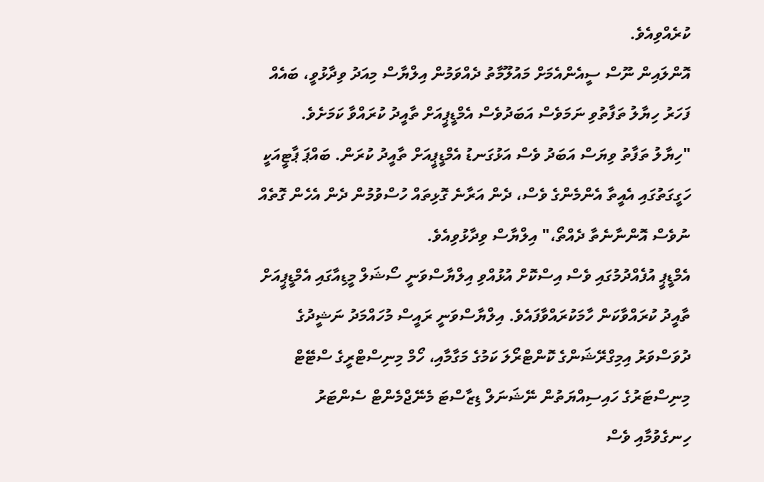ކުރެއްވިއެވެ.
އޮންލައިން ނޫސް ސީއެންއެމަށް މައުލޫމާތު ދެއްވަމުން އިލްޔާސް މިއަދު ވިދާޅުވީ، ބައެއް ފަހަރު ހިޔާލު ތަފާތުވި ނަމަވެސް އަބަދުވެސް އެމްޑީޕީއަށް ތާއީދު ކުރައްވާ ކަމަށެވެ.
"ހިޔާލު ތަފާތު ވިޔަސް އަބަދު ވެސް އަޅުގަނޑު އެމްޑީޕީއަށް ތާއީދު ކުރަން. ބައްޕަ ޕާޓީއަކީ ހަގީގަތުގައި އެއީތާ އެންމެންގެ ވެސް، ދެން އަރާނެ ގޮޅިތައް ހުސްވުމުން ދެން އެހެން ގޮތެއް ނުވެސް އޮންނާނެތާ ދެއްތޯ،" އިލްޔާސް ވިދާޅުވިއެވެ.
އެމްޑީޕީ އުފެއްދުމުގައި ވެސް އިސްކޮށް އުޅުއްވި އިލްޔާސްވަނީ ސޯޝަލް މީޑިއާގައި އެމްޑީޕީއަށް ތާއީދު ކުރައްވާކަން ހާމަކުރައްވާފައެވެ. އިލްޔާސްވަނީ ރައީސް މުހައްމަދު ނަޝީދުގެ ދުވަސްވަރު އިމިގްރޭޝަންގެ ކޮންޓްރޯލަ ކަމުގެ މަގާމާއި، ހޯމް މިނިސްޓްރީގެ ސްޓޭޓް މިނިސްޓަރުގެ ހައިސިއްޔަތުން ނޭޝަނަލް ޑިޒާސްޓަ މެނޭޖްމެންޓް ސެންޓަރު ހިނގެވުމާއި ވެސް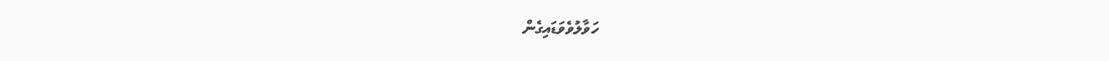ހަވާލުވެވަޑައިގެން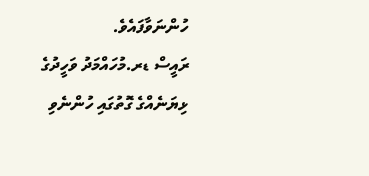ހުންނަވާފައެވެ.
ރައީސް ޑރ.މުހައްމަދު ވަހީދުގެ ޅިޔަނެއްގެ ގޮތުގައި ހުންނެވި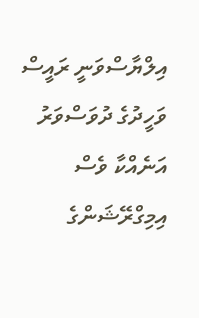އިލްޔާސްވަނީ ރައީސް ވަހީދުގެ ދުވަސްވަރު އަނެއްކާ ވެސް އިމިގްރޭޝަންގެ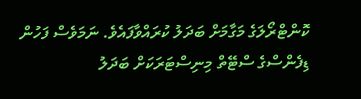ކޮންޓްރޯލަގެ މަގާމަށް ބަދަލު ކުރައްވާފައެވެ. ނަމަވެސް ފަހުން ޑިފެންސްގެ ސްޓޭތް މިނިސްޓަރަކަށް ބަދަލު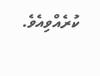ކުރެއްވިއެވެ.